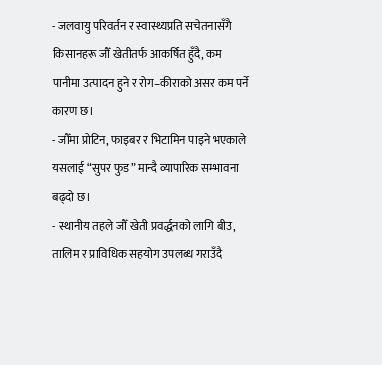- जलवायु परिवर्तन र स्वास्थ्यप्रति सचेतनासँगै किसानहरू जौँ खेतीतर्फ आकर्षित हुँदै, कम पानीमा उत्पादन हुने र रोग–कीराको असर कम पर्ने कारण छ।
- जौँमा प्रोटिन, फाइबर र भिटामिन पाइने भएकाले यसलाई “सुपर फुड” मान्दै व्यापारिक सम्भावना बढ्दो छ।
- स्थानीय तहले जौँ खेती प्रवर्द्धनको लागि बीउ, तालिम र प्राविधिक सहयोग उपलब्ध गराउँदै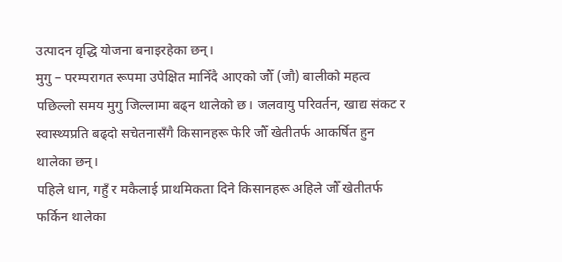उत्पादन वृद्धि योजना बनाइरहेका छन्।
मुगु – परम्परागत रूपमा उपेक्षित मानिँदै आएको जौँ (जौ) बालीको महत्व पछिल्लो समय मुगु जिल्लामा बढ्न थालेको छ। जलवायु परिवर्तन, खाद्य संकट र स्वास्थ्यप्रति बढ्दो सचेतनासँगै किसानहरू फेरि जौँ खेतीतर्फ आकर्षित हुन थालेका छन्।
पहिले धान, गहुँ र मकैलाई प्राथमिकता दिने किसानहरू अहिले जौँ खेतीतर्फ फर्किन थालेका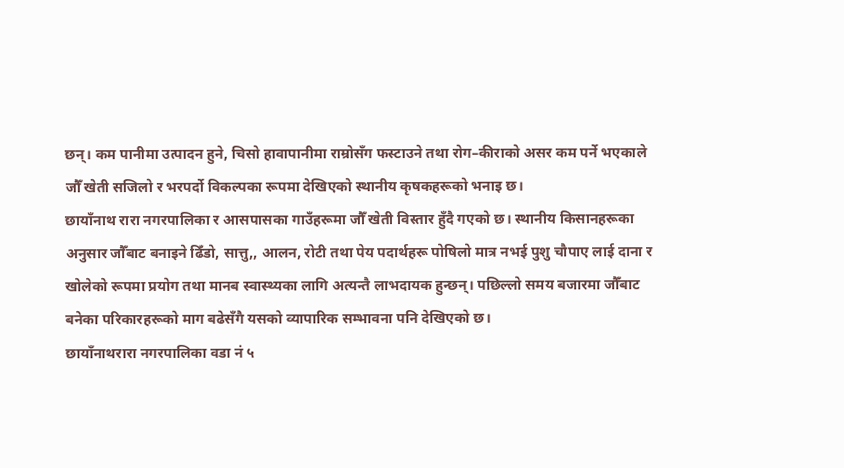छन्। कम पानीमा उत्पादन हुने, चिसो हावापानीमा राम्रोसँग फस्टाउने तथा रोग–कीराको असर कम पर्ने भएकाले जौँ खेती सजिलो र भरपर्दो विकल्पका रूपमा देखिएको स्थानीय कृषकहरूको भनाइ छ।
छायाँनाथ रारा नगरपालिका र आसपासका गाउँहरूमा जौँ खेती विस्तार हुँदै गएको छ। स्थानीय किसानहरूका अनुसार जौँबाट बनाइने ढिँडो, सात्तु,, आलन, रोटी तथा पेय पदार्थहरू पोषिलो मात्र नभई पुशु चौपाए लाई दाना र खोलेको रूपमा प्रयोग तथा मानब स्वास्थ्यका लागि अत्यन्तै लाभदायक हुन्छन्। पछिल्लो समय बजारमा जौँबाट बनेका परिकारहरूको माग बढेसँगै यसको व्यापारिक सम्भावना पनि देखिएको छ।
छायाँनाथरारा नगरपालिका वडा नं ५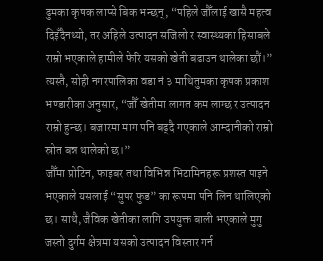ढुमका कृषक लाप्से बिक भन्छन्, “पहिले जौँलाई खासै महत्व दिइँदैनथ्यो, तर अहिले उत्पादन सजिलो र स्वास्थ्यका हिसाबले राम्रो भएकाले हामीले फेरि यसको खेती बढाउन थालेका छौं।”
त्यस्तै, सोही नगरपालिका वडा नं ३ माथितुमका कृषक प्रकाश भण्डारीका अनुसार, “जौँ खेतीमा लागत कम लाग्छ र उत्पादन राम्रो हुन्छ। बजारमा माग पनि बढ्दै गएकाले आम्दानीको राम्रो स्रोत बन्न थालेको छ।”
जौँमा प्रोटिन, फाइबर तथा विभिन्न भिटामिनहरू प्रशस्त पाइने भएकाले यसलाई “सुपर फुड” का रूपमा पनि लिन थालिएको छ। साथै, जैविक खेतीका लागि उपयुक्त बाली भएकाले मुगु जस्तो दुर्गम क्षेत्रमा यसको उत्पादन विस्तार गर्न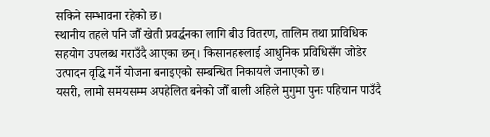सकिने सम्भावना रहेको छ।
स्थानीय तहले पनि जौँ खेती प्रवर्द्धनका लागि बीउ वितरण, तालिम तथा प्राविधिक सहयोग उपलब्ध गराउँदै आएका छन्। किसानहरूलाई आधुनिक प्रविधिसँग जोडेर उत्पादन वृद्धि गर्ने योजना बनाइएको सम्बन्धित निकायले जनाएको छ।
यसरी, लामो समयसम्म अपहेलित बनेको जौँ बाली अहिले मुगुमा पुनः पहिचान पाउँदै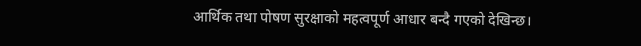आर्थिक तथा पोषण सुरक्षाको महत्वपूर्ण आधार बन्दै गएको देखिन्छ।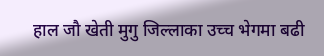हाल जौ खेती मुगु जिल्लाका उच्च भेगमा बढी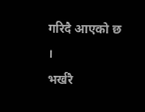गरिदै आएको छ ।
भर्खरै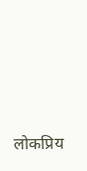लोकप्रिय